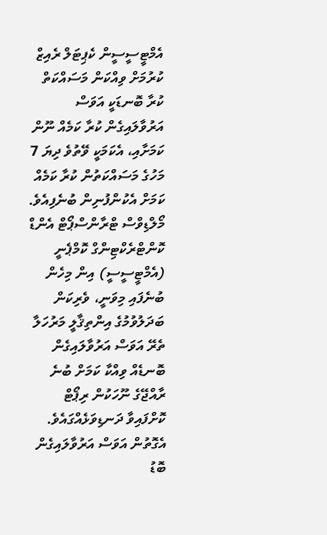އެމްޓީސީސީން ކެޕިޓަލް ރެއިޒް ކުރުމަށް ވިއްކަން މަސައްކަތް ކުރާ ބޮނޑަކީ އަވަސް އަރުވާލައިގެން ކުރާ ކަމެއް ނޫން ކަމަށާއި، އެކަމަކީ ވޭތުވެ ދިޔަ 7 މަހުގެ މަސައްކަތުން ކުރާ ކަމެއް ކަމަށް އެކުންފުނިން ބުނެފިއެވެ.
މޯލްޑިވްސް ޓްރާންސްޕޯޓް އެންޑް ކޮންޓްރެކްޓިންގް ކޮމްޕެނީ (އެމްޓީސީސީ) އިން މިހެން ބުނެފައި މިވަނީ، ވެރިކަން ބަދަލުވުމުގެ އިންތިޤާލީ މަރުހަލާ ތެރޭ އަވަސް އަރުވާލައިގެން ބޮނޑެއް ވިއްކާ ކަމަށް ބުނެ ރާއްޖޭގެ ނޫހަކުން ރިޕޯޓް ކޮށްފައިވާ ދަނޑިވަޅެއްގައެވެ. އެގޮތުން އަވަސް އަރުވާލައިގެން ބޮޑު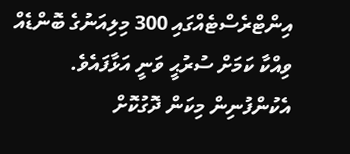އިންޓްރެސްޓެއްގައި 300 މިލިއަނުގެ ބޮންޑެއް ވިއްކާ ކަމަށް ސުރުޙީ ވަނީ އަޅާފައެވެ.
އެކުންފުނިން މިކަން ދޮގުކޮށް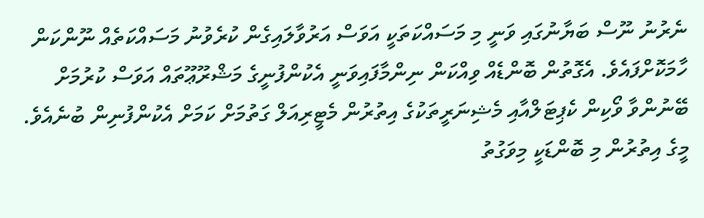ނެރުނު ނޫސް ބަޔާނުގައި ވަނީ މި މަސައްކަތަކީ އަވަސް އަރުވާލައިގެން ކުރެވުނު މަސައްކަތެއް ނޫންކަން ހާމަކޮށްފައެވެ. އެގޮތުން ބޮންޑެއް ވިއްކަން ނިންމާފައިވަނީ އެކުންފުނީގެ މަޝްރޫޢޫތައް އަވަސް ކުރުމަށް ބޭނުންވާ ވޯކިން ކެޕިޓަލްއާއި މެޝިނަރީތަކުގެ އިތުރުން މެޓީރިއަލް ގަތުމަށް ކަމަށް އެކުންފުނިން ބުނެއެވެ. މީގެ އިތުރުން މި ބޮންޑަކީ މިވަގުތު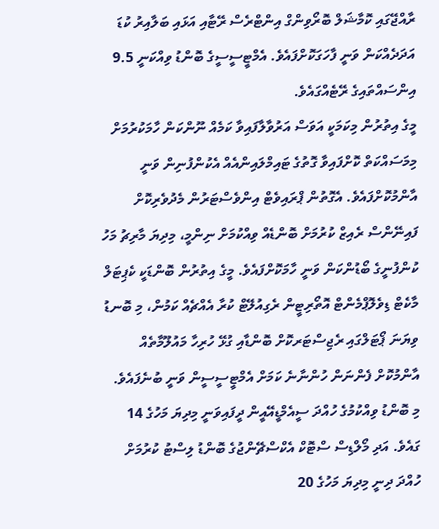ރާއްޖޭގައި ކޮމާޝަލް ބޮރޯވިންގް އިންޓްރެސް ރޭޓާއި އަޅައި ބަލާއިރު ކުޑަ އަދަދެއްކަން ވަނީ ފާހަގަކޮށްފައެވެ. އެމްޓީސީސީގެ ބޮންޑު ވިއްކަނީ 9.5 އިންސައްތައިގެ ރޭޓެއްގައެވެ.
މީގެ އިތުރުން މިކަމަކީ އަވަސް އަރުވާލާފައިވާ ކަމެއް ނޫންކަން ހާމަކުރުމަށް މިމަސައްކަތް ކޮށްފައިވާ ގޮތުގެ ޓައިމްލައިންއެއް އެކުންފުނިން ވަނީ އާންމުކޮށްފައެވެ. އެގޮތުން ޕްރައިވެޓް އިންވެސްޓަރުން މެދުވެރިކޮށް ފައިނޭންސް ރެއިޒް ކުރުމަށް ބޮންޑެއް ވިއްކުމަށް ނިންމީ، މިދިޔަ މާރިޗު މަހު ކުންފުނީގެ ބޯޑުންކަން ވަނީ ހާމަކޮށްފައެވެ. މީގެ އިތުރުން ބޮންޑަކީ ކެޕިޓަލް މާކެޓް ޑިވެލޮޕްމެންޓް އޮތޯރިޓީން ރެގިއުލޭޓް ކުރާ އެއްޗެއް ކަމުން، މި ބޮނޑު ވިޔަނަ ޕޯޓަލްގައި ރެޖިސްޓަރކޮށް ބޮންޑާއި ގުޅޭ ހުރިހާ މައުލޫމާތެއް އާންމުކޮށް ފެންނަން ހުންނާނެ ކަމަށް އެމްޓީސީސީން ވަނީ ބުނެފައެވެ.
މި ބޮންޑު ވިއްކުމުގެ ހުއްދަ ސީއެމްޑީއޭއީން ދީފައިވަނީ މިދިޔަ މަހުގެ 14 ގައެވެ. އަދި މޯލްޑިސް ސްޓޮކް އެކްސްޗޭންޖުގެ ބޮންޑު ލިސްޓު ކުރުމަށް ހުއްދަ ދިނީ މިދިޔަ މަހުގެ 20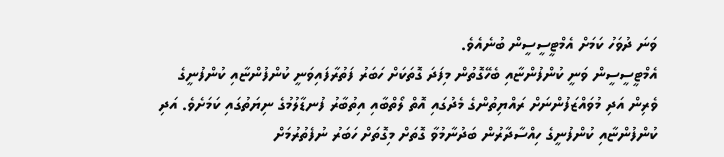ވަނަ ދުވަހު ކަމަށް އެމްޓީސީސީން ބުނެއެވެ.
އެމްޓީސީސީން ވަނީ ކުންފުންޏާއި ބެހޭގޮތުން މިފަދަ ގޮތަކަށް ހަބަރު ފަތުރާފައިވަނީ ކުންފުންޏާއި ކުންފުނީގެ ވެރިން އަދި މުވައްޒަފުންނަށް ރައްޔިތުންގެ މެދުގައި އޮތް ލޯތްބާއި އިތުބާރު ފުނޑާލުމުގެ ނިޔަތުގައި ކަމަށެވެ. އަދި ކުންފުންޏާއި ކުންފުނީގެ ހިއްސާދާރުން ބަދުނާމުވާ ގޮތަށް މިގޮތަށް ހަބަރު ނުފެތުރުމަށް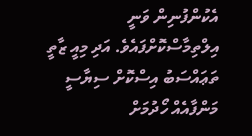އެކުންފުނިން ވަނީ އިލްތިމާސްކޮށްފައެވެ. އަދި މިއީ ޒާތީ ތަޢައްސަބު އިސްކޮށް ސިޔާސީ މަންފާއެއް ހޯދުމަށް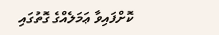ކޮށްފައިވާ ޢަމަލެއްގެ ގޮތުގައި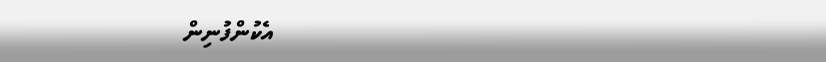އެކުންފުނިން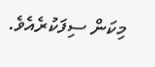މިކަން ސިފަކުރެއެވެ.